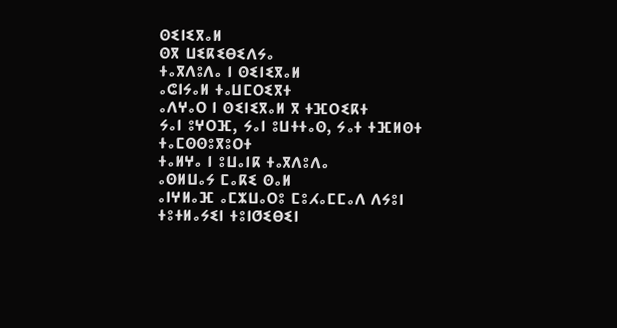ⵙⵉⵏⵉⴳⴰⵍ
ⵙⴳ ⵡⵉⴽⵉⴱⵉⴷⵢⴰ
ⵜⴰⴳⴷⵓⴷⴰ ⵏ ⵙⵉⵏⵉⴳⴰⵍ
ⴰⵛⵏⵢⴰⵍ ⵜⴰⵡⵎⵔⵉⴳⵜ
ⴰⴷⵖⴰⵔ ⵏ ⵙⵉⵏⵉⴳⴰⵍ ⴳ ⵜⴼⵔⵉⴽⵜ
ⵢⴰⵏ ⵓⵖⵔⴼ, ⵢⴰⵏ ⵓⵡⵜⵜⴰⵙ, ⵢⴰⵜ ⵜⴼⵍⵙⵜ
ⵜⴰⵎⵙⵙⵓⴳⵓⵔⵜ
ⵜⴰⵍⵖⴰ ⵏ ⵓⵡⴰⵏⴽ ⵜⴰⴳⴷⵓⴷⴰ
ⴰⵙⵍⵡⴰⵢ ⵎⴰⴽⵉ ⵙⴰⵍ
ⴰⵏⵖⵍⴰⴼ ⴰⵎⵣⵡⴰⵔⵓ ⵎⵓⵃⴰⵎⵎⴰⴷ ⴷⵢⵓⵏ
ⵜⵓⵜⵍⴰⵢⵉⵏ ⵜⵓⵏⵚⵉⴱⵉⵏ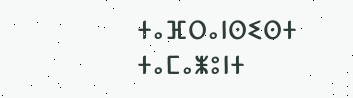ⵜⴰⴼⵔⴰⵏⵙⵉⵙⵜ
ⵜⴰⵎⴰⵥⵓⵏⵜ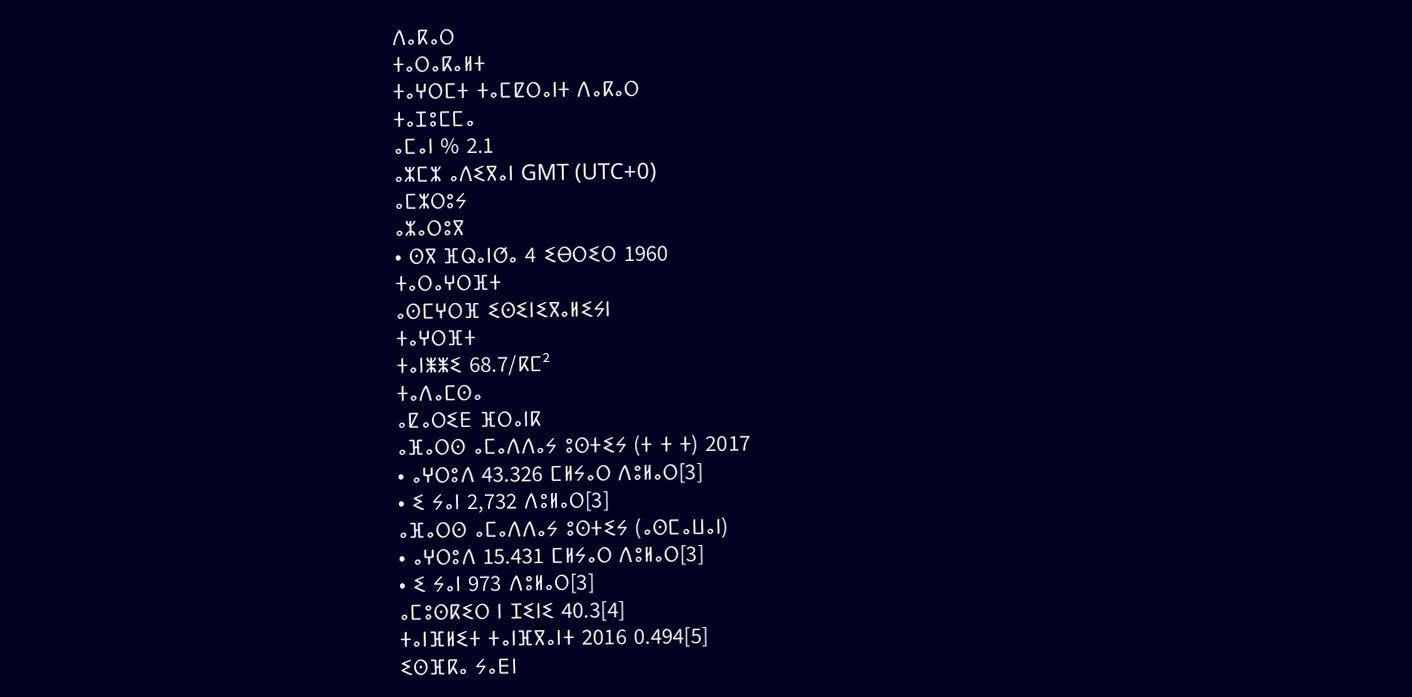ⴷⴰⴽⴰⵔ
ⵜⴰⵔⴰⴽⴰⵍⵜ
ⵜⴰⵖⵔⵎⵜ ⵜⴰⵎⵇⵔⴰⵏⵜ ⴷⴰⴽⴰⵔ
ⵜⴰⵊⵓⵎⵎⴰ
ⴰⵎⴰⵏ % 2.1
ⴰⵣⵎⵣ ⴰⴷⵉⴳⴰⵏ GMT (UTC+0)
ⴰⵎⵣⵔⵓⵢ
ⴰⵣⴰⵔⵓⴳ
• ⵙⴳ ⴼⵕⴰⵏⵚⴰ 4 ⵉⴱⵔⵉⵔ 1960
ⵜⴰⵔⴰⵖⵔⴼⵜ
ⴰⵙⵎⵖⵔⴼ ⵉⵙⵉⵏⵉⴳⴰⵍⵉⵢⵏ
ⵜⴰⵖⵔⴼⵜ
ⵜⴰⵏⵥⵥⵉ 68.7/ⴽⵎ²
ⵜⴰⴷⴰⵎⵙⴰ
ⴰⵇⴰⵔⵉⴹ ⴼⵔⴰⵏⴽ
ⴰⴼⴰⵔⵙ ⴰⵎⴰⴷⴷⴰⵢ ⵓⵙⵜⵉⵢ (ⵜ ⵜ ⵜ) 2017
• ⴰⵖⵔⵓⴷ 43.326 ⵎⵍⵢⴰⵔ ⴷⵓⵍⴰⵔ[3]
• ⵉ ⵢⴰⵏ 2,732 ⴷⵓⵍⴰⵔ[3]
ⴰⴼⴰⵔⵙ ⴰⵎⴰⴷⴷⴰⵢ ⵓⵙⵜⵉⵢ (ⴰⵙⵎⴰⵡⴰⵏ)
• ⴰⵖⵔⵓⴷ 15.431 ⵎⵍⵢⴰⵔ ⴷⵓⵍⴰⵔ[3]
• ⵉ ⵢⴰⵏ 973 ⴷⵓⵍⴰⵔ[3]
ⴰⵎⵓⵙⴽⵉⵔ ⵏ ⵊⵉⵏⵉ 40.3[4]
ⵜⴰⵏⴼⵍⵉⵜ ⵜⴰⵏⴼⴳⴰⵏⵜ 2016 0.494[5]
ⵉⵙⴼⴽⴰ ⵢⴰⴹⵏ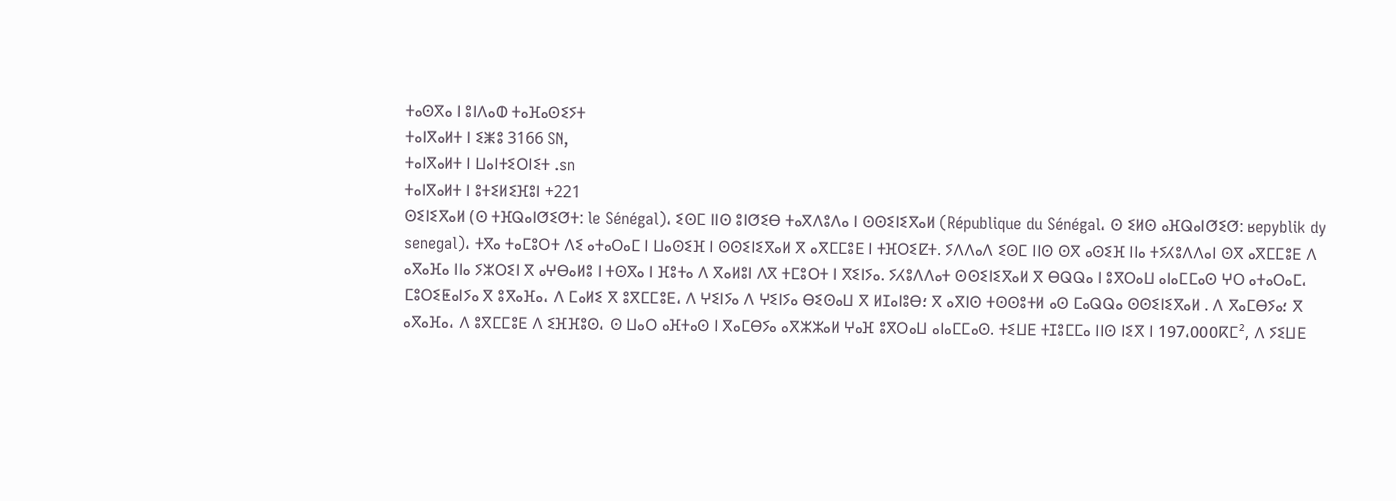ⵜⴰⵙⴳⴰ ⵏ ⵓⵏⴷⴰⵀ ⵜⴰⴼⴰⵙⵉⵢⵜ
ⵜⴰⵏⴳⴰⵍⵜ ⵏ ⵉⵥⵓ 3166 SN,
ⵜⴰⵏⴳⴰⵍⵜ ⵏ ⵡⴰⵏⵜⵉⵔⵏⵉⵜ .sn
ⵜⴰⵏⴳⴰⵍⵜ ⵏ ⵓⵜⵉⵍⵉⴼⵓⵏ +221
ⵙⵉⵏⵉⴳⴰⵍ (ⵙ ⵜⴼⵕⴰⵏⵚⵉⵚⵜ: le Sénégal)، ⵉⵙⵎ ⵏⵏⵙ ⵓⵏⵚⵉⴱ ⵜⴰⴳⴷⵓⴷⴰ ⵏ ⵙⵙⵉⵏⵉⴳⴰⵍ (République du Sénégal، ⵙ ⵉⵍⵙ ⴰⴼⵕⴰⵏⵚⵉⵚ: ʁepyblik dy seneɡal)، ⵜⴳⴰ ⵜⴰⵎⵓⵔⵜ ⴷⵉ ⴰⵜⴰⵔⴰⵎ ⵏ ⵡⴰⵙⵉⴼ ⵏ ⵙⵙⵉⵏⵉⴳⴰⵍ ⴳ ⴰⴳⵎⵎⵓⴹ ⵏ ⵜⴼⵔⵉⵇⵜ. ⵢⴷⴷⴰⴷ ⵉⵙⵎ ⵏⵏⵙ ⵙⴳ ⴰⵙⵉⴼ ⵏⵏⴰ ⵜⵢⵃⵓⴷⴷⴰⵏ ⵙⴳ ⴰⴳⵎⵎⵓⴹ ⴷ ⴰⴳⴰⴼⴰ ⵏⵏⴰ ⵢⵣⵔⵉⵏ ⴳ ⴰⵖⴱⴰⵍⵓ ⵏ ⵜⵙⴳⴰ ⵏ ⴼⵓⵜⴰ ⴷ ⴳⴰⵍⵓⵏ ⴷⴳ ⵜⵎⵓⵔⵜ ⵏ ⴳⵉⵏⵢⴰ. ⵢⵃⵓⴷⴷⴰⵜ ⵙⵙⵉⵏⵉⴳⴰⵍ ⴳ ⴱⵕⵕⴰ ⵏ ⵓⴳⵔⴰⵡ ⴰⵏⴰⵎⵎⴰⵙ ⵖⵔ ⴰⵜⴰⵔⴰⵎ، ⵎⵓⵔⵉⵟⴰⵏⵢⴰ ⴳ ⵓⴳⴰⴼⴰ، ⴷ ⵎⴰⵍⵉ ⴳ ⵓⴳⵎⵎⵓⴹ، ⴷ ⵖⵉⵏⵢⴰ ⴷ ⵖⵉⵏⵢⴰ ⴱⵉⵙⴰⵡ ⴳ ⵍⵊⴰⵏⵓⴱ؛ ⴳ ⴰⴳⵏⵙ ⵜⵙⵙⵓⵜⵍ ⴰⵙ ⵎⴰⵕⵕⴰ ⵙⵙⵉⵏⵉⴳⴰⵍ . ⴷ ⴳⴰⵎⴱⵢⴰ؛ ⴳ ⴰⴳⴰⴼⴰ، ⴷ ⵓⴳⵎⵎⵓⴹ ⴷ ⵉⴼⴼⵓⵙ، ⵙ ⵡⴰⵔ ⴰⴼⵜⴰⵙ ⵏ ⴳⴰⵎⴱⵢⴰ ⴰⴳⵣⵣⴰⵍ ⵖⴰⴼ ⵓⴳⵔⴰⵡ ⴰⵏⴰⵎⵎⴰⵙ. ⵜⵉⵡⴹ ⵜⵊⵓⵎⵎⴰ ⵏⵏⵙ ⵏⵉⴳ ⵏ 197،000ⴽⵎ², ⴷ ⵢⵉⵡⴹ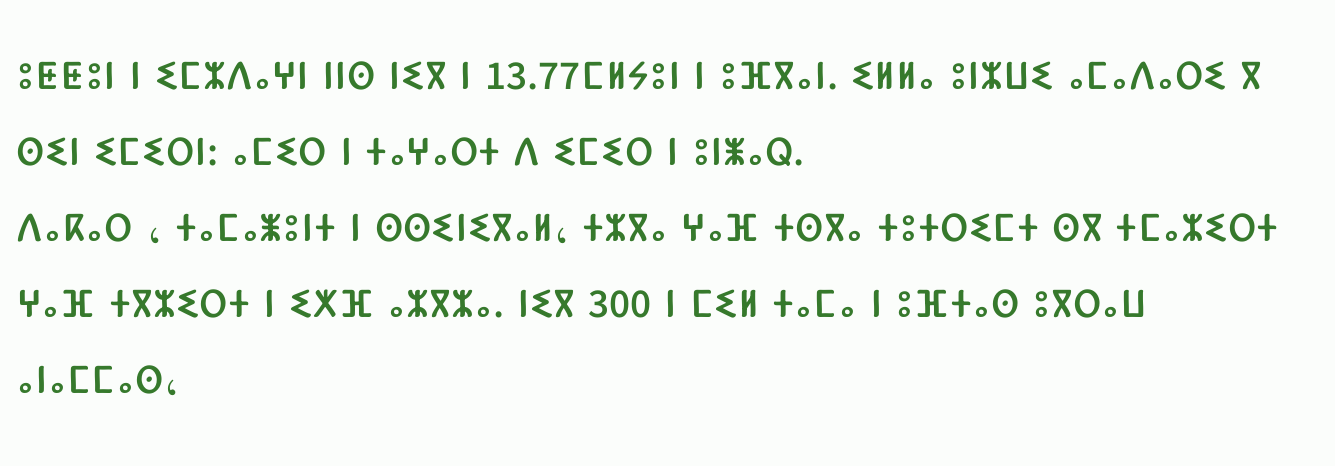ⵓⵟⵟⵓⵏ ⵏ ⵉⵎⵣⴷⴰⵖⵏ ⵏⵏⵙ ⵏⵉⴳ ⵏ 13.77ⵎⵍⵢⵓⵏ ⵏ ⵓⴼⴳⴰⵏ. ⵉⵍⵍⴰ ⵓⵏⵣⵡⵉ ⴰⵎⴰⴷⴰⵔⵉ ⴳ ⵙⵉⵏ ⵉⵎⵉⵔⵏ: ⴰⵎⵉⵔ ⵏ ⵜⴰⵖⴰⵔⵜ ⴷ ⵉⵎⵉⵔ ⵏ ⵓⵏⵥⴰⵕ.
ⴷⴰⴽⴰⵔ ، ⵜⴰⵎⴰⵥⵓⵏⵜ ⵏ ⵙⵙⵉⵏⵉⴳⴰⵍ، ⵜⵣⴳⴰ ⵖⴰⴼ ⵜⵙⴳⴰ ⵜⵓⵜⵔⵉⵎⵜ ⵙⴳ ⵜⵎⴰⵣⵉⵔⵜ ⵖⴰⴼ ⵜⴳⵣⵉⵔⵜ ⵏ ⵉⵅⴼ ⴰⵣⴳⵣⴰ. ⵏⵉⴳ 300 ⵏ ⵎⵉⵍ ⵜⴰⵎⴰ ⵏ ⵓⴼⵜⴰⵙ ⵓⴳⵔⴰⵡ ⴰⵏⴰⵎⵎⴰⵙ،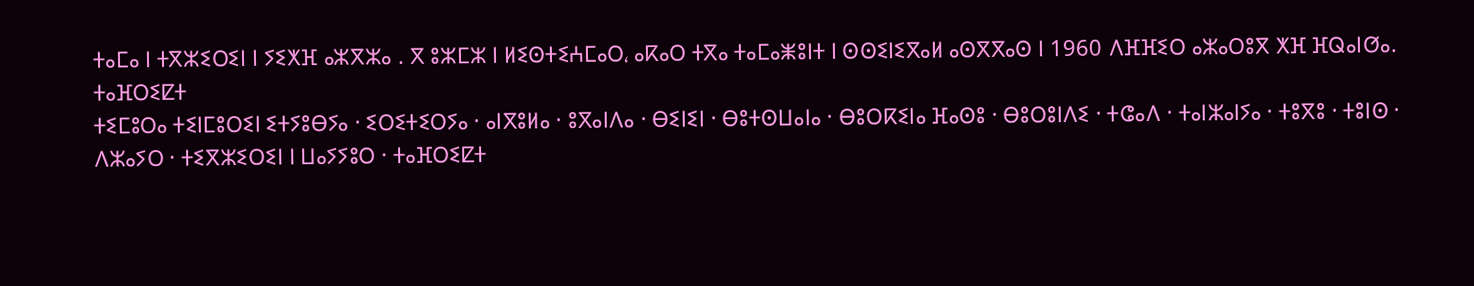ⵜⴰⵎⴰ ⵏ ⵜⴳⵣⵉⵔⵉⵏ ⵏ ⵢⵉⵅⴼ ⴰⵣⴳⵣⴰ . ⴳ ⵓⵣⵎⵣ ⵏ ⵍⵉⵙⵜⵉⵄⵎⴰⵔ، ⴰⴽⴰⵔ ⵜⴳⴰ ⵜⴰⵎⴰⵥⵓⵏⵜ ⵏ ⵙⵙⵉⵏⵉⴳⴰⵍ ⴰⵙⴳⴳⴰⵙ ⵏ 1960 ⴷⴼⴼⵉⵔ ⴰⵣⴰⵔⵓⴳ ⵅⴼ ⴼⵕⴰⵏⵚⴰ.
ⵜⴰⴼⵔⵉⵇⵜ
ⵜⵉⵎⵓⵔⴰ ⵜⵉⵏⵎⵓⵔⵉⵏ ⵉⵜⵢⵓⴱⵢⴰ · ⵉⵔⵉⵜⵉⵔⵢⴰ · ⴰⵏⴳⵓⵍⴰ · ⵓⴳⴰⵏⴷⴰ · ⴱⵉⵏⵉⵏ · ⴱⵓⵜⵙⵡⴰⵏⴰ · ⴱⵓⵔⴽⵉⵏⴰ ⴼⴰⵙⵓ · ⴱⵓⵔⵓⵏⴷⵉ · ⵜⵛⴰⴷ · ⵜⴰⵏⵣⴰⵏⵢⴰ · ⵜⵓⴳⵓ · ⵜⵓⵏⵙ · ⴷⵣⴰⵢⵔ · ⵜⵉⴳⵣⵉⵔⵉⵏ ⵏ ⵡⴰⵢⵢⵓⵔ · ⵜⴰⴼⵔⵉⵇⵜ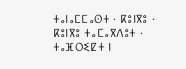ⵜⴰⵏⴰⵎⵎⴰⵙⵜ · ⴽⵓⵏⴳⵓ · ⴽⵓⵏⴳⵓ ⵜⴰⵎⴰⴳⴷⵓⵜ · ⵜⴰⴼⵔⵉⵇⵜ ⵏ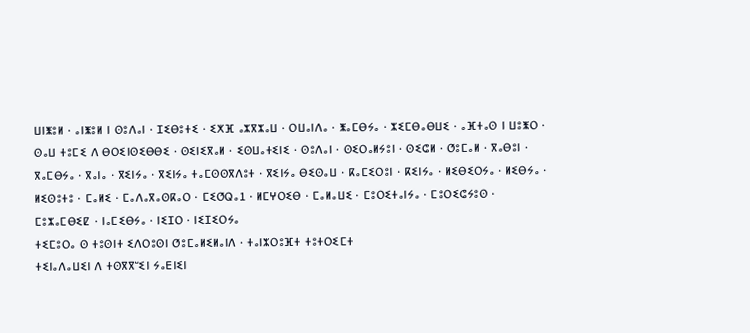ⵡⵏⵥⵓⵍ · ⴰⵏⵥⵓⵍ ⵏ ⵙⵓⴷⴰⵏ · ⵊⵉⴱⵓⵜⵉ · ⵉⵅⴼ ⴰⵣⴳⵣⴰⵡ · ⵔⵡⴰⵏⴷⴰ · ⵥⴰⵎⴱⵢⴰ · ⵣⵉⵎⴱⴰⴱⵡⵉ · ⴰⴼⵜⴰⵙ ⵏ ⵡⵓⵥⵔ · ⵙⴰⵡ ⵜⵓⵎⵉ ⴷ ⴱⵔⵉⵏⵙⵉⴱⴱⵉ · ⵙⵉⵏⵉⴳⴰⵍ · ⵉⵙⵡⴰⵜⵉⵏⵉ · ⵙⵓⴷⴰⵏ · ⵙⵉⵔⴰⵍⵢⵓⵏ · ⵙⵉⵛⵍ · ⵚⵓⵎⴰⵍ · ⴳⴰⴱⵓⵏ · ⴳⴰⵎⴱⵢⴰ · ⴳⴰⵏⴰ · ⴳⵉⵏⵢⴰ · ⴳⵉⵏⵢⴰ ⵜⴰⵎⵙⵙⴳⴷⵓⵜ · ⴳⵉⵏⵢⴰ ⴱⵉⵙⴰⵡ · ⴽⴰⵎⵉⵔⵓⵏ · ⴽⵉⵏⵢⴰ · ⵍⵉⴱⵉⵔⵢⴰ · ⵍⵉⴱⵢⴰ · ⵍⵉⵙⵓⵜⵓ · ⵎⴰⵍⵉ · ⵎⴰⴷⴰⴳⴰⵙⴽⴰⵔ · ⵎⵉⵚⵕⴰ1 · ⵍⵎⵖⵔⵉⴱ · ⵎⴰⵍⴰⵡⵉ · ⵎⵓⵔⵉⵜⴰⵏⵢⴰ · ⵎⵓⵔⵉⵛⵢⵓⵙ · ⵎⵓⵣⴰⵎⴱⵉⵇ · ⵏⴰⵎⵉⴱⵢⴰ · ⵏⵉⵊⵔ · ⵏⵉⵊⵉⵔⵢⴰ
ⵜⵉⵎⵓⵔⴰ ⵙ ⵜⵓⵙⵏⵜ ⵉⴷⵔⵓⵙⵏ ⵚⵓⵎⴰⵍⵉⵍⴰⵏⴷ · ⵜⴰⵏⵣⵔⵓⴼⵜ ⵜⵓⵜⵔⵉⵎⵜ
ⵜⵉⵏⴰⴷⴰⵡⵉⵏ ⴷ ⵜⵙⴳⴳⵯⵉⵏ ⵢⴰⴹⵏⵉⵏ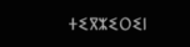ⵜⵉⴳⵣⵉⵔⵉⵏ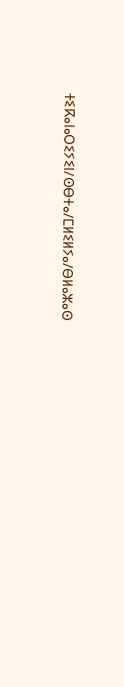ⵜⵉⴽⴰⵏⴰⵔⵉⵢⵉⵏ/ⵙⴱⵜⴰ/ⵎⵍⵉⵍⵢⴰ/ⴱⵍⴰⵣⴰⵙ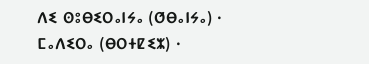ⴷⵉ ⵙⵓⴱⵉⵔⴰⵏⵢⴰ (ⵚⴱⴰⵏⵢⴰ) · ⵎⴰⴷⵉⵔⴰ (ⴱⵔⵜⵇⵉⵣ) ·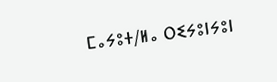ⵎⴰⵢⵓⵜ/ⵍⴰ ⵔⵉⵢⵓⵏⵢⵓⵏ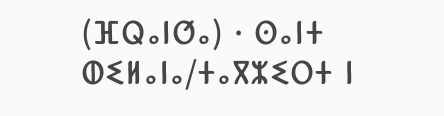(ⴼⵕⴰⵏⵚⴰ) · ⵙⴰⵏⵜ ⵀⵉⵍⴰⵏⴰ/ⵜⴰⴳⵣⵉⵔⵜ ⵏ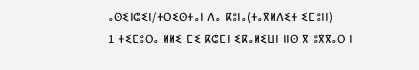ⴰⵙⵉⵏⵛⵉⵏ/ⵜⵔⵉⵙⵜⴰⵏ ⴷⴰ ⴽⵓⵏⴰ(ⵜⴰⴳⵍⴷⵉⵜ ⵉⵎⵓⵏⵏ)
1 ⵜⵉⵎⵓⵔⴰ ⵍⵍⵉ ⵎⵉ ⴽⵛⵎⵏ ⵉⴽⴰⵍⵉⵡⵏ ⵏⵏⵙ ⴳ ⵓⴳⴳⴰⵔ ⵏ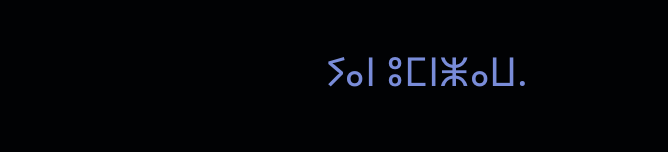ⵢⴰⵏ ⵓⵎⵏⵥⴰⵡ.